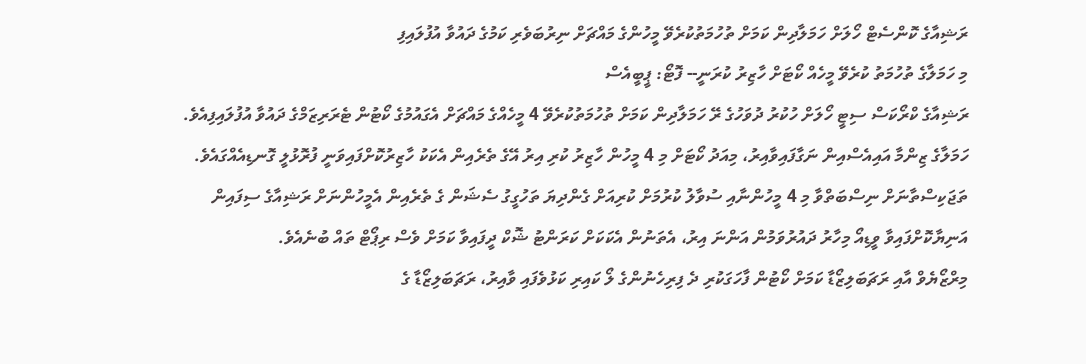ރަޝިއާގެ ކޮންސެޓް ހޯލަށް ހަމަލާދިން ކަމަށް ތުހުމަތުކުރެވޭ މީހުންގެ މައްޗަށް ނިރުބަވެރި ކަމުގެ ދައުވާ އުފުލައިފި
މި ހަމަލާގެ ތުހުމަތު ކުރެވޭ މީހެއް ކޯޓަށް ހާޒިރު ކުރަނީ-- ފޮޓޯ: ޕީބީއެސް
ރަޝިއާގެ ކްރޯކަސް ސިޓީ ހޯލަށް ހުކުރު ދުވަހުގެ ރޭ ހަމަލާދިން ކަމަށް ތުހުމަތުކުރެވޭ 4 މީހެއްގެ މައްޗަށް އެގައުމުގެ ކޯޓުން ޓެރަރިޒަމްގެ ދައުވާ އުފުލައިފިއެވެ.
ހަމަލާގެ ޒިންމާ އައިއެސްއިން ނަގާފައިވާއިރު، މިއަދު ކޯޓަށް މި 4 މީހުން ހާޒިރު ކުރި އިރު އޭގެ ތެރެއިން އެކަކު ހާޒިރުކޮށްފައިވަނީ ފުރޮޅުލީ ގޮނޑިއެއްގައެވެ.
ތަޖަކިސްތާނަށް ނިސްބަތްވާ މި 4 މީހުންނާއި ސުވާލު ކުރުމަށް ކުރިއަށް ގެންދިޔަ ތަހުގީގު ސެޝަން ގެ ތެރެއިން އެމީހުންނަށް ރަޝިއާގެ ސިފައިން އަނިޔާކޮށްފައިވާ ވީޑިއޯ މިހާރު ދައުރުވަމުން އަންނަ އިރު، އެތަނުން އެކަކަށް ކަރަންޓު ޝޮކް ދީފައިވާ ކަމަށް ވެސް ރިޕޯޓް ތައް ބުނެއެވެ.
މިރްޒޯޔެވް އާއި ރަޗަބަލިޒޯޑާ ކަމަށް ކޯޓުން ފާހަގަކުރި ދެ ފިރިހެނުންގެ ލޯ ކައިރި ކަޅުވެފައި ވާއިރު، ރަޗަބަލިޒޯޑާ ގެ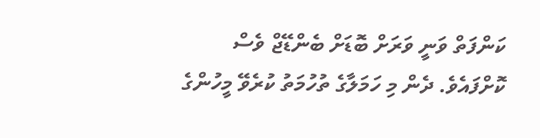ކަންފަތް ވަނީ ވަރަށް ބޮޑަށް ބެންޑޭޖް ވެސް ކޮށްފައެވެ. ދެން މި ހަމަލާގެ ތުހުމަތު ކުރެވޭ މީހުންގެ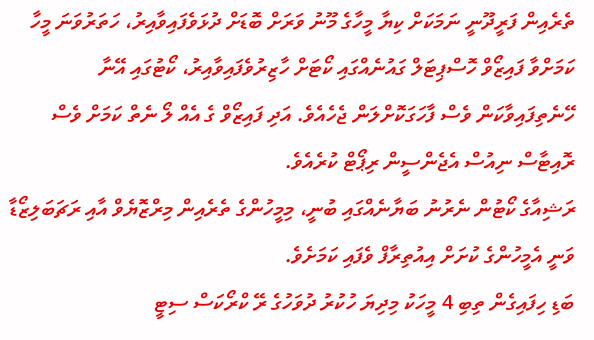ތެރެއިން ފަރީދޫނީ ނަމަކަށް ކިޔާ މީހާގެ މޫނު ވަރަށް ބޮޑަށް ދުޅަވެފައިވާއިރު، ހަތަރުވަނަ މީހާ ކަމަށްވާ ފައިޒޯވް ހޮސްޕިޓަލް ގައުނެއްގައި ކޯޓަށް ހާޒިރުވެފައިވާއިރު، ކޯޓުގައި އޭނާ ހޭނެތިފައިވާކަން ވެސް ފާހަގަކޮށްލަން ޖެހެއެވެ. އަދި ފައިޒޯވް ގެ އެއް ލޯ ނެތް ކަމަށް ވެސް ރޮއިޓާސް ނިއުސް އެޖެންސީން ރިޕޯޓް ކުރެއެވެ.
ރަޝިއާގެ ކޯޓުން ނެރުނު ބަޔާނެއްގައި ބުނީ، މިމީހުންގެ ތެރެއިން މިރްޒޮޔެވް އާއި ރަޗަބަލިޒޯޑާ ވަނީ އެމީހުންގެ ކުށަށް އިއުތިރާފް ވެފައި ކަމަށެވެ.
ބަޑި ހިފައިގެން ތިބި 4 މީހަކު މިދިޔަ ހުކުރު ދުވަހުގެ ރޭ ކްރޯކަސް ސިޓީ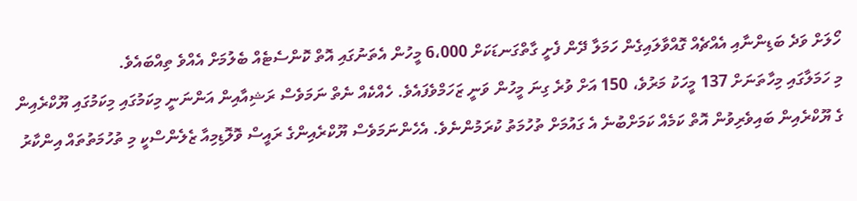ހޯލަށް ވަދެ ބަޑިންނާއި އެއްޗެއް ގޮއްވާލައިގެން ހަމަލާ ދޭން ފެށީ ގާތްގަނޑަކަށް 6،000 މީހުން އެތަނުގައި އޮތް ކޮންސެޓެއް ބެލުމަށް އެއްވެ ތިއްބައެވެ.
މި ހަމަލާގައި މިހާތަނަށް 137 މީހަކު މަރުވެ، 150 އަށް ވުރެ ގިނަ މީހުން ވަނީ ޒަހަމްވެފައެވެ. ހެއްކެއް ނެތް ނަމަވެސް ރަޝިއާއިން އަންނަނީ މިކަމުގައި މިކަމުގައި ޔޫކްރެއިން ގެ ޔޫކްރެއިން ބައިވެރިވުން އޮތް ކަމެއް ކަމަށްބުނެ އެ ގައުމަށް ތުހުމަތު ކުރަމުންނެވެ. އެހެންނަމަވެސް ޔޫކްރެއިންގެ ރައީސް ވޮލޮޑިމިއާ ޒެލެންސްކީ މި ތުހުމަތުތައް އިންކާރު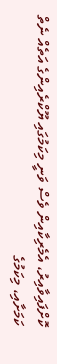ކޮށްފައިވާއިރު، އެމެރިކާއިން ވެސް ވަނީ މިކަމުގައި ޔޫކްރެއިންގެ އަތެއް ނެތް ކަމަށާއި، މިކަމުގެ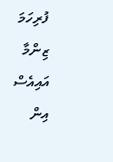ފުރިހަމަ ޒިންމާ އައިއެސް އިން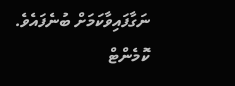ނަގާފައިވާކަމަށް ބުނެފައެވެ.
ކޮމެންޓް